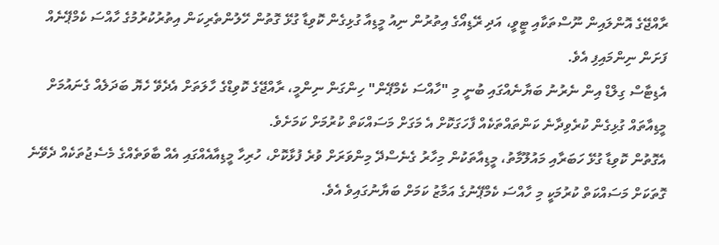ރާއްޖޭގެ އޮންލައިން ނޫސްތަކާއި ޓީވީ، އަދި ރޭޑިއޯގެ އިތުރުން ނިއު މީޑިއާ ގުޅިގެން ކޮވިޑާ ގުޅޭ ގޮތުން ހޭލުންތެރިކަން އިތުރުކުރުމުގެ ހާއްސަ ކެމްޕޭނެއް ފަށަން ނިންމައިފި އެވެ.
އެޑިޓާސް ގިލްޑް އިން ނެރުނު ބަޔާނެއްގައި ބުނީ މި "ހާއްސަ ކެމްޕޭން" ހިންގަން ނިންމީ، ރާއްޖޭގެ ކޮވިޑްގެ ހާލަތަށް އެދެވޭ ހެޔޮ ބަދަލެއް ގެނައުމަށް މީޑިއާތައް ގުޅިގެން ކުރެވިދާނެ ކަންތައްތަކެއް ފާހަގަކޮށް އެ މަގަށް މަސައްކަތް ކުރުމަށް ކަމަށެވެ.
އެގޮތުން ކޮވިޑާ ގުޅޭ ހަބަރާއި މައުލޫމާތު، މީޑިއާތަކުން މިހާރު ގެނެސްދޭ މިންވަރަށް ވުރެ ފުޅާކޮށް، ހުރިހާ މީޑިއާއެއްގައި އެއް ބާވަތެއްގެ މެސެޖުތަކެއް ދެވޭނެ ގޮތަކަށް މަސައްކަތް ކުރުމަކީ މި ހާއްސަ ކެމްޕޭނުގެ އަމާޒު ކަމަށް ބަޔާނުގައިވެ އެވެ.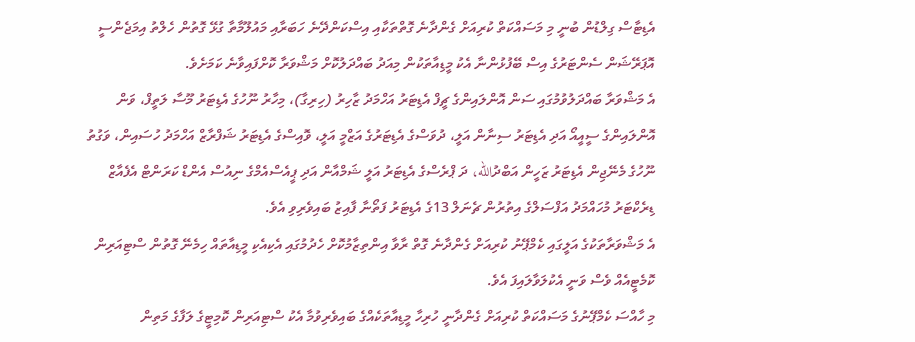އެޑިޓާސް ގިލްޑުން ބުނީ މި މަސައްކަތް ކުރިއަށް ގެންދާނެ ގޮތްތަކާއި އިސްކަންދޭނެ ހަބަރާއި މައުލޫމާތާ ގުޅޭ ގޮތުން ހެލްތު އިމަޖެންސީ އޮޕަރޭޝަން ސެންޓަރުގެ އިސް ބޭފުޅުންނާ އެކު މީޑިއާތަކުން މިއަދު ބައްދަލުކޮށް މަޝްވަރާ ކޮށްފައިވާނެ ކަމަށެވެ.
އެ މަޝްވަރާ ބައްދަލުވުމުގައި ސަން އޮންލައިންގެ ޗީފް އެޑިޓަރު އަހްމަދު ޒާހިރު (ހިރިގާ)، މިހާރު ނޫހުގެ އެޑިޓަރު މޫސާ ލަތީފް، ވަން އޮންލައިންގެ ސީއީއޯ އަދި އެޑިޓަރު ސިނާން އަލީ، ދުވަސްގެ އެޑިޓަރުގެ އަޒްމީ އަލީ، ވޮއިސްގެ އެޑިޓަރު ޝަފްރާޒް އަހްމަދު ހުސައިން، ވަގުތު ނޫހުގެ މެނޭޖިން އެޑިޓަރު ޒަހީން އަބްދުالله، ދަ ޕްރެސްގެ އެޑިޓަރު އަލީ ޝަމްއާން އަދި ޕީއެސްއެމްގެ ނިއުސް އެންޑް ކަރަންޓް އެފެއާޒް ޑިރެކްޓަރު މުހައްމަދު އަފްސަލްގެ އިތުރުން ޗެނަލް 13ގެ އެޑިޓަރު ފަތޯނާ ފާއިޒު ބައިވެރިވި އެވެ.
އެ މަޝްވަރާތަކުގެ އަލީގައި ކެމްޕޭނު ކުރިއަށް ގެންދާނެ ގޮތް ރާވާ އިންތިޒާމުކޮށް ހެދުމުގައި އެކިއެކި މީޑިއާތައް ހިމެނޭ ގޮތުން ސްޓިއަރިން ކޮމެޓީއެއް ވެސް ވަނީ އެކުލަވާލައިފަ އެވެ.
މި ހާއްސަ ކެމްޕޭނުގެ މަސައްކަތް ކުރިއަށް ގެންދާނީ ހުރިހާ މީޑިއާތަކެއްގެ ބައިވެރިވުމާ އެކު ސްޓިއަރިން ކޮމިޓީގެ ލަފާގެ މަތިން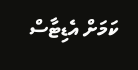ކަމަށް އެޑިޓާސް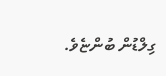ގިލްޑުން ބުންޏެވެ.